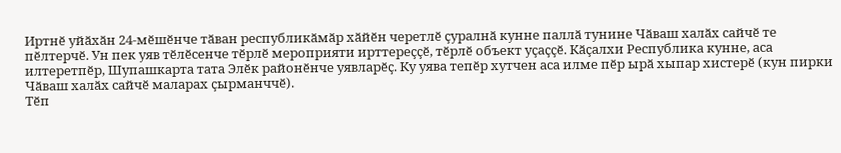Иртнӗ уйӑхӑн 24-мӗшӗнче тӑван республикӑмӑр хӑйӗн черетлӗ ҫуралнӑ кунне паллӑ тунине Чӑваш халӑх сайчӗ те пӗлтерчӗ. Ун пек уяв тӗлӗсенче тӗрлӗ мероприяти ирттереҫҫӗ, тӗрлӗ объект уҫаҫҫӗ. Кӑҫалхи Республика кунне, аса илтеретпӗр, Шупашкарта тата Элӗк районӗнче уявларӗҫ. Ку уява тепӗр хутчен аса илме пӗр ырӑ хыпар хистерӗ (кун пирки Чӑваш халӑх сайчӗ маларах ҫырманччӗ).
Тӗп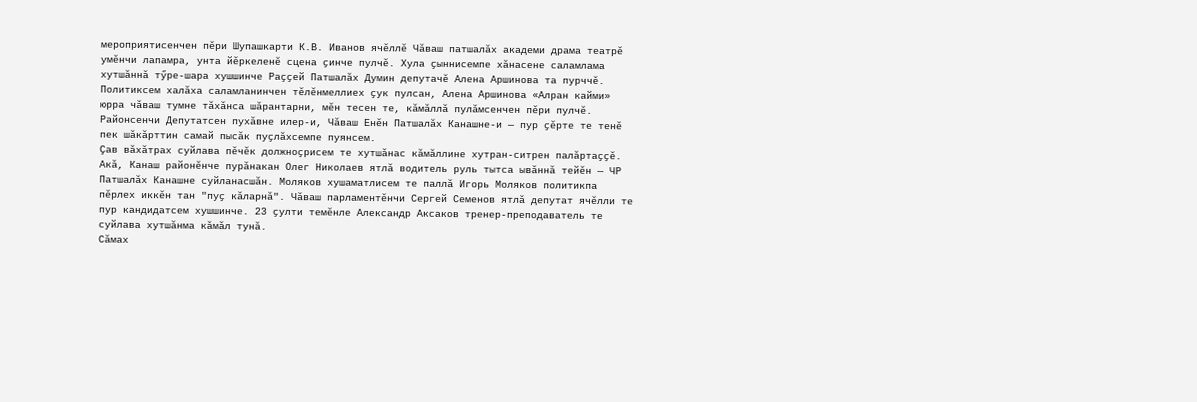мероприятисенчен пӗри Шупашкарти К.В. Иванов ячӗллӗ Чӑваш патшалӑх академи драма театрӗ умӗнчи лапамра, унта йӗркеленӗ сцена ҫинче пулчӗ. Хула ҫыннисемпе хӑнасене саламлама хутшӑннӑ тӳре-шара хушшинче Раҫҫей Патшалӑх Думин депутачӗ Алена Аршинова та пурччӗ. Политиксем халӑха саламланинчен тӗлӗнмеллиех ҫук пулсан, Алена Аршинова «Алран кайми» юрра чӑваш тумне тӑхӑнса шӑрантарни, мӗн тесен те, кӑмӑллӑ пулӑмсенчен пӗри пулчӗ.
Районсенчи Депутатсен пухӑвне илер-и, Чӑваш Енӗн Патшалӑх Канашне-и — пур ҫӗрте те тенӗ пек шӑкӑрттин самай пысӑк пуҫлӑхсемпе пуянсем.
Ҫав вӑхӑтрах суйлава пӗчӗк должноҫрисем те хутшӑнас кӑмӑллине хутран-ситрен палӑртаҫҫӗ. Акӑ, Канаш районӗнче пурӑнакан Олег Николаев ятлӑ водитель руль тытса ывӑннӑ тейӗн — ЧР Патшалӑх Канашне суйланасшӑн. Моляков хушаматлисем те паллӑ Игорь Моляков политикпа пӗрлех иккӗн тан "пуҫ кӑларнӑ". Чӑваш парламентӗнчи Сергей Семенов ятлӑ депутат ячӗлли те пур кандидатсем хушшинче. 23 ҫулти темӗнле Александр Аксаков тренер-преподаватель те суйлава хутшӑнма кӑмӑл тунӑ.
Сӑмах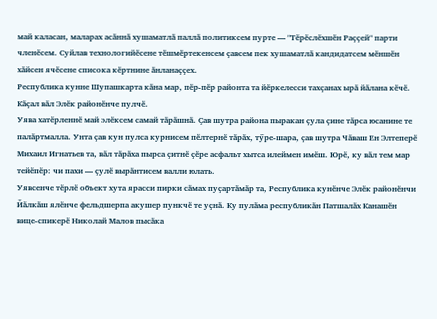май каласан, маларах асӑннӑ хушаматлӑ паллӑ политиксем пурте — "Тӗрӗслӗхшӗн Раҫҫей" парти членӗсем. Суйлав технологийӗсене тӗшмӗртекенсем ҫавсем пек хушаматлӑ кандидатсем мӗншӗн хӑйсен ячӗсене списока кӗртнине ӑнланаҫҫех.
Республика кунне Шупашкарта кӑна мар, пӗр-пӗр районта та йӗркелесси тахҫанах ырӑ йӑлана кӗчӗ. Кӑҫал вӑл Элӗк районӗнче пулчӗ.
Уява хатӗрленнӗ май элӗксем самай тӑрӑшнӑ. Ҫав шутра района пыракан ҫула ҫине тӑрса юсанине те палӑртмалла. Унта ҫав кун пулса курнисем пӗлтернӗ тӑрӑх, тӳре-шара, ҫав шутра Чӑваш Ен Элтеперӗ Михаил Игнатьев та, вӑл тӑрӑха пырса ҫитнӗ ҫӗре асфальт хытса илеймен имӗш. Юрӗ, ку вӑл тем мар тейӗпӗр: чи пахи — ҫулӗ вырӑнтисем валли юлать.
Уявсенче тӗрлӗ объект хута ярасси пирки сӑмах пуҫартӑмӑр та, Республика кунӗнче Элӗк районӗнчи Йӑлкӑш ялӗнче фельдшерпа акушер пункчӗ те уҫнӑ. Ку пулӑма республикӑн Патшалӑх Канашӗн вице-спикерӗ Николай Малов пысӑка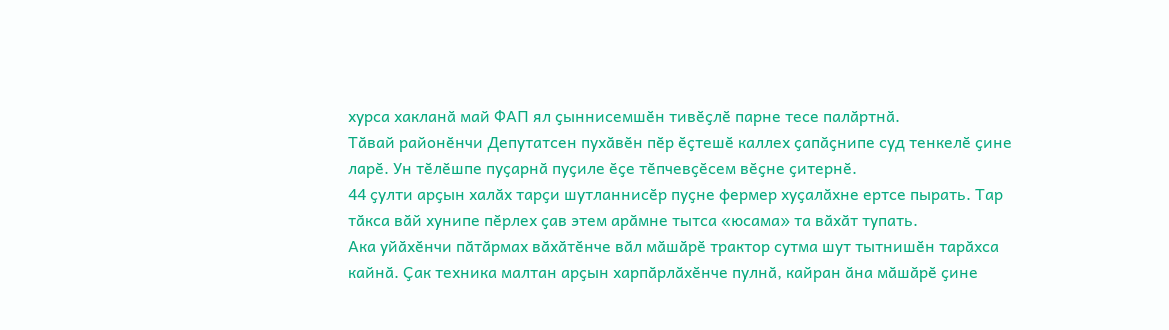хурса хакланӑ май ФАП ял ҫыннисемшӗн тивӗҫлӗ парне тесе палӑртнӑ.
Тӑвай районӗнчи Депутатсен пухӑвӗн пӗр ӗҫтешӗ каллех ҫапӑҫнипе суд тенкелӗ ҫине ларӗ. Ун тӗлӗшпе пуҫарнӑ пуҫиле ӗҫе тӗпчевҫӗсем вӗҫне ҫитернӗ.
44 ҫулти арҫын халӑх тарҫи шутланнисӗр пуҫне фермер хуҫалӑхне ертсе пырать. Тар тӑкса вӑй хунипе пӗрлех ҫав этем арӑмне тытса «юсама» та вӑхӑт тупать.
Ака уйӑхӗнчи пӑтӑрмах вӑхӑтӗнче вӑл мӑшӑрӗ трактор сутма шут тытнишӗн тарӑхса кайнӑ. Ҫак техника малтан арҫын харпӑрлӑхӗнче пулнӑ, кайран ӑна мӑшӑрӗ ҫине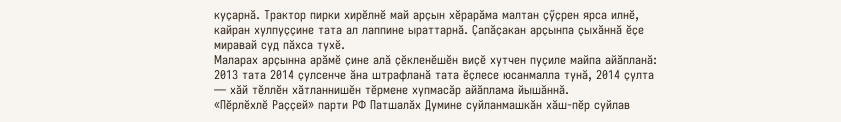куҫарнӑ. Трактор пирки хирӗлнӗ май арҫын хӗрарӑма малтан ҫӳҫрен ярса илнӗ, кайран хулпуҫҫине тата ал лаппине ыраттарнӑ. Ҫапӑҫакан арҫынпа ҫыхӑннӑ ӗҫе миравай суд пӑхса тухӗ.
Маларах арҫынна арӑмӗ ҫине алӑ ҫӗкленӗшӗн виҫӗ хутчен пуҫиле майпа айӑпланӑ: 2013 тата 2014 ҫулсенче ӑна штрафланӑ тата ӗҫлесе юсанмалла тунӑ, 2014 ҫулта — хӑй тӗллӗн хӑтланнишӗн тӗрмене хупмасӑр айӑплама йышӑннӑ.
«Пӗрлӗхлӗ Раҫҫей» парти РФ Патшалӑх Думине суйланмашкӑн хӑш-пӗр суйлав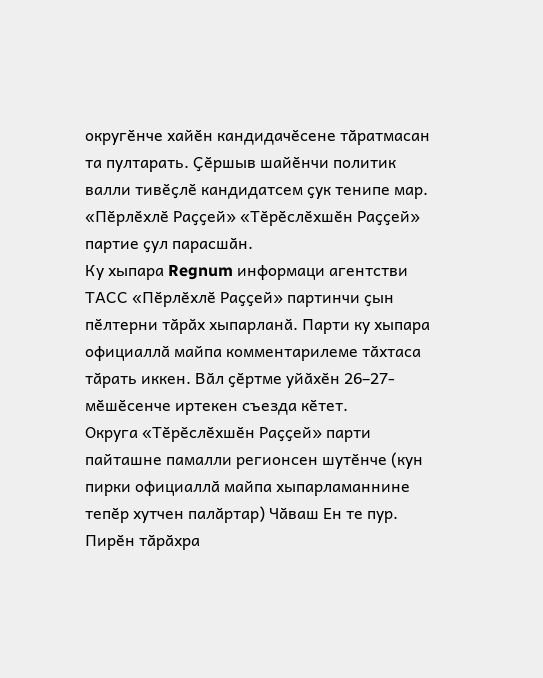округӗнче хайӗн кандидачӗсене тӑратмасан та пултарать. Ҫӗршыв шайӗнчи политик валли тивӗҫлӗ кандидатсем ҫук тенипе мар. «Пӗрлӗхлӗ Раҫҫей» «Тӗрӗслӗхшӗн Раҫҫей» партие ҫул парасшӑн.
Ку хыпара Regnum информаци агентстви ТАСС «Пӗрлӗхлӗ Раҫҫей» партинчи ҫын пӗлтерни тӑрӑх хыпарланӑ. Парти ку хыпара официаллӑ майпа комментарилеме тӑхтаса тӑрать иккен. Вӑл ҫӗртме уйӑхӗн 26–27-мӗшӗсенче иртекен съезда кӗтет.
Округа «Тӗрӗслӗхшӗн Раҫҫей» парти пайташне памалли регионсен шутӗнче (кун пирки официаллӑ майпа хыпарламаннине тепӗр хутчен палӑртар) Чӑваш Ен те пур. Пирӗн тӑрӑхра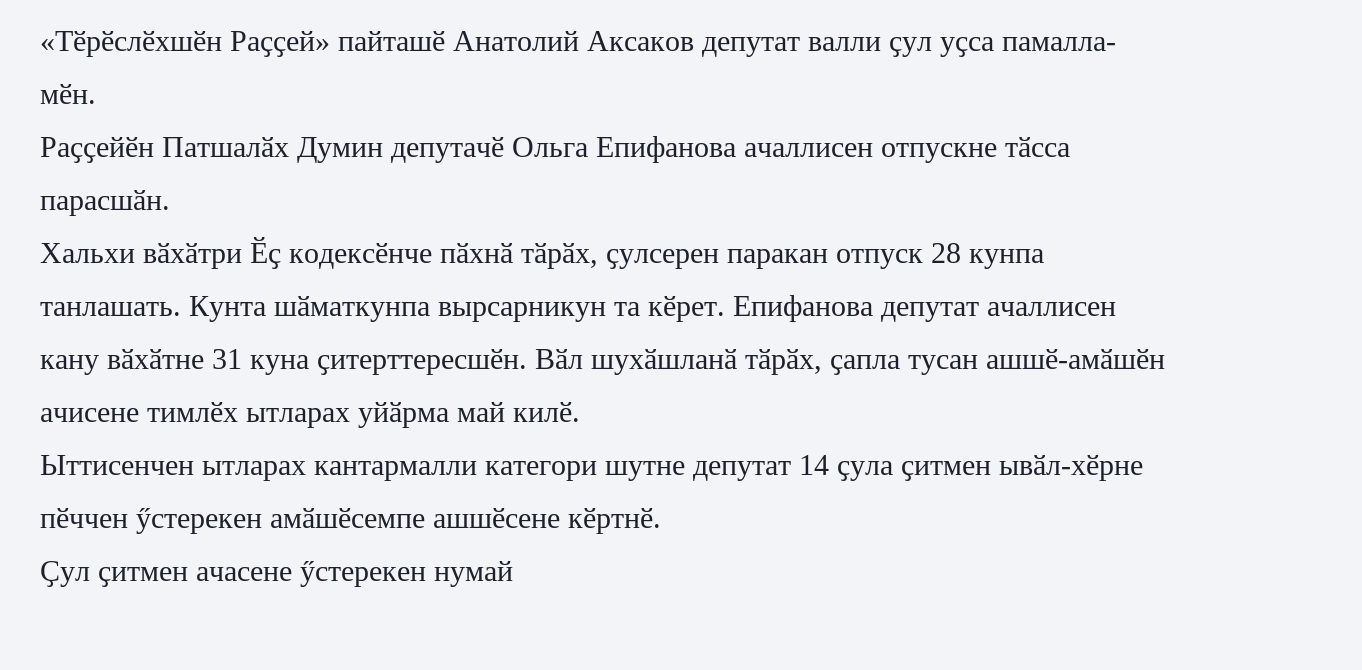«Тӗрӗслӗхшӗн Раҫҫей» пайташӗ Анатолий Аксаков депутат валли ҫул уҫса памалла-мӗн.
Раҫҫейӗн Патшалӑх Думин депутачӗ Ольга Епифанова ачаллисен отпускне тӑсса парасшӑн.
Хальхи вӑхӑтри Ӗҫ кодексӗнче пӑхнӑ тӑрӑх, ҫулсерен паракан отпуск 28 кунпа танлашать. Кунта шӑматкунпа вырсарникун та кӗрет. Епифанова депутат ачаллисен кану вӑхӑтне 31 куна ҫитерттересшӗн. Вӑл шухӑшланӑ тӑрӑх, ҫапла тусан ашшӗ-амӑшӗн ачисене тимлӗх ытларах уйӑрма май килӗ.
Ыттисенчен ытларах кантармалли категори шутне депутат 14 ҫула ҫитмен ывӑл-хӗрне пӗччен ӳстерекен амӑшӗсемпе ашшӗсене кӗртнӗ.
Ҫул ҫитмен ачасене ӳстерекен нумай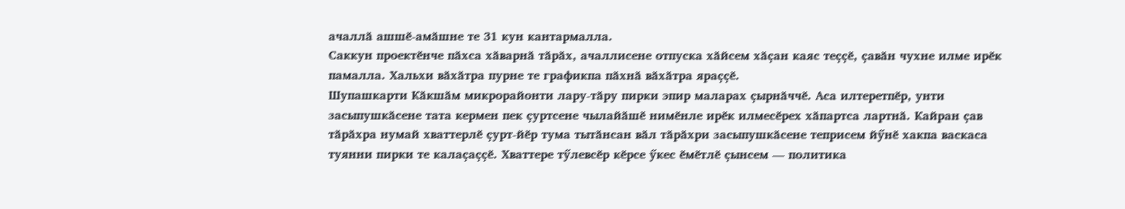ачаллӑ ашшӗ-амӑшне те 31 кун кантармалла.
Саккун проектӗнче пӑхса хӑварнӑ тӑрӑх, ачаллисене отпуска хӑйсем хӑҫан каяс теҫҫӗ, ҫавӑн чухне илме ирӗк памалла. Хальхи вӑхӑтра пурне те графикпа пӑхнӑ вӑхӑтра яраҫҫӗ.
Шупашкарти Кӑкшӑм микрорайонти лару-тӑру пирки эпир маларах ҫырнӑччӗ. Аса илтеретпӗр, унти засыпушкӑсене тата кермен пек ҫуртсене чылайӑшӗ нимӗнле ирӗк илмесӗрех хӑпартса лартнӑ. Кайран ҫав тӑрӑхра нумай хваттерлӗ ҫурт-йӗр тума тытӑнсан вӑл тӑрӑхри засыпушкӑсене теприсем йӳнӗ хакпа васкаса туянни пирки те калаҫаҫҫӗ. Хваттере тӳлевсӗр кӗрсе ӳкес ӗмӗтлӗ ҫынсем — политика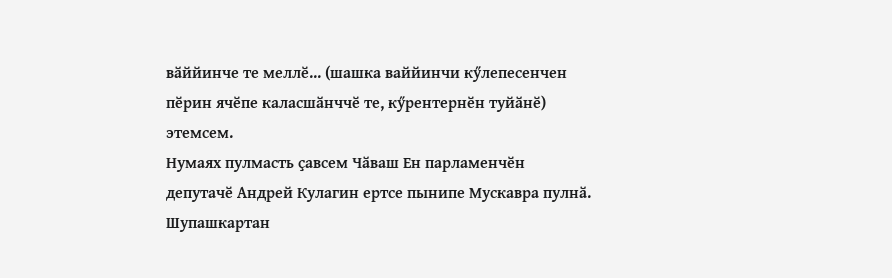вӑййинче те меллӗ... (шашка ваййинчи кӳлепесенчен пӗрин ячӗпе каласшӑнччӗ те, кӳрентернӗн туйӑнӗ) этемсем.
Нумаях пулмасть ҫавсем Чӑваш Ен парламенчӗн депутачӗ Андрей Кулагин ертсе пынипе Мускавра пулнӑ. Шупашкартан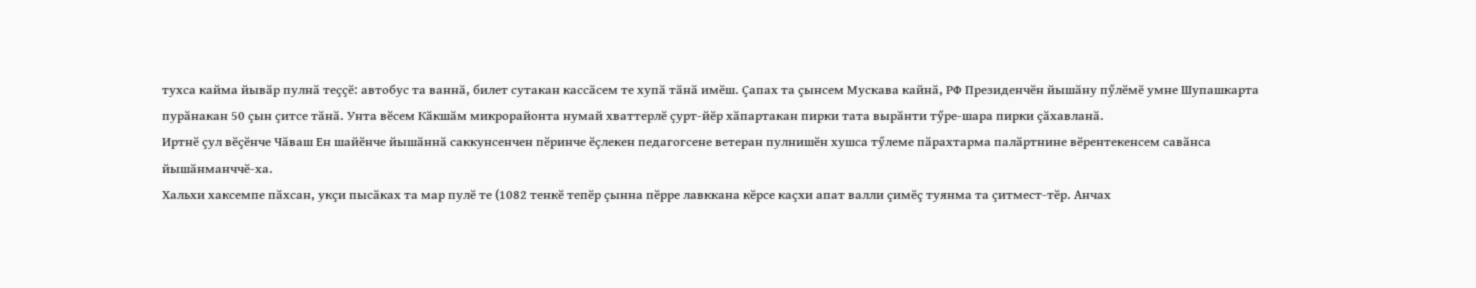тухса кайма йывӑр пулнӑ теҫҫӗ: автобус та ваннӑ, билет сутакан кассӑсем те хупӑ тӑнӑ имӗш. Ҫапах та ҫынсем Мускава кайнӑ, РФ Президенчӗн йышӑну пӳлӗмӗ умне Шупашкарта пурӑнакан 50 ҫын ҫитсе тӑнӑ. Унта вӗсем Кӑкшӑм микрорайонта нумай хваттерлӗ ҫурт-йӗр хӑпартакан пирки тата вырӑнти тӳре-шара пирки ҫӑхавланӑ.
Иртнӗ ҫул вӗҫӗнче Чӑваш Ен шайӗнче йышӑннӑ саккунсенчен пӗринче ӗҫлекен педагогсене ветеран пулнишӗн хушса тӳлеме пӑрахтарма палӑртнине вӗрентекенсем савӑнса йышӑнманччӗ-ха.
Хальхи хаксемпе пӑхсан, укҫи пысӑках та мар пулӗ те (1082 тенкӗ тепӗр ҫынна пӗрре лавккана кӗрсе каҫхи апат валли ҫимӗҫ туянма та ҫитмест-тӗр. Анчах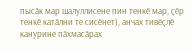пысӑк мар шалуллисене пин тенкӗ мар, ҫӗр тенкӗ катӑлни те сисӗнет), анчах тивӗҫлӗ канурине пӑхмасӑрах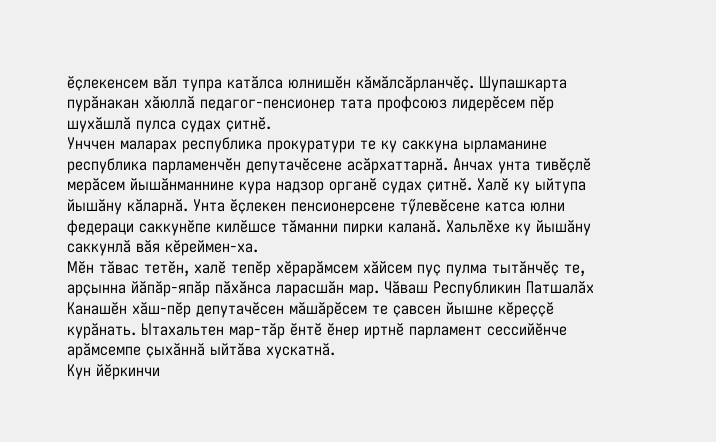ӗҫлекенсем вӑл тупра катӑлса юлнишӗн кӑмӑлсӑрланчӗҫ. Шупашкарта пурӑнакан хӑюллӑ педагог-пенсионер тата профсоюз лидерӗсем пӗр шухӑшлӑ пулса судах ҫитнӗ.
Унччен маларах республика прокуратури те ку саккуна ырламанине республика парламенчӗн депутачӗсене асӑрхаттарнӑ. Анчах унта тивӗҫлӗ мерӑсем йышӑнманнине кура надзор органӗ судах ҫитнӗ. Халӗ ку ыйтупа йышӑну кӑларнӑ. Унта ӗҫлекен пенсионерсене тӳлевӗсене катса юлни федераци саккунӗпе килӗшсе тӑманни пирки каланӑ. Хальлӗхе ку йышӑну саккунлӑ вӑя кӗреймен-ха.
Мӗн тӑвас тетӗн, халӗ тепӗр хӗрарӑмсем хӑйсем пуҫ пулма тытӑнчӗҫ те, арҫынна йӑпӑр-япӑр пӑхӑнса ларасшӑн мар. Чӑваш Республикин Патшалӑх Канашӗн хӑш-пӗр депутачӗсен мӑшӑрӗсем те ҫавсен йышне кӗреҫҫӗ курӑнать. Ытахальтен мар-тӑр ӗнтӗ ӗнер иртнӗ парламент сессийӗнче арӑмсемпе ҫыхӑннӑ ыйтӑва хускатнӑ.
Кун йӗркинчи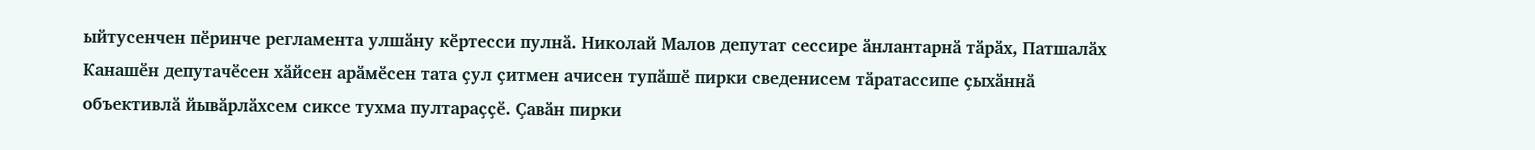ыйтусенчен пӗринче регламента улшӑну кӗртесси пулнӑ. Николай Малов депутат сессире ӑнлантарнӑ тӑрӑх, Патшалӑх Канашӗн депутачӗсен хӑйсен арӑмӗсен тата ҫул ҫитмен ачисен тупӑшӗ пирки сведенисем тӑратассипе ҫыхӑннӑ объективлӑ йывӑрлӑхсем сиксе тухма пултараҫҫӗ. Ҫавӑн пирки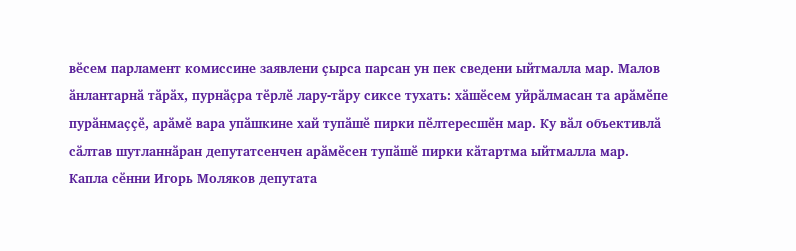вӗсем парламент комиссине заявлени ҫырса парсан ун пек сведени ыйтмалла мар. Малов ӑнлантарнӑ тӑрӑх, пурнӑҫра тӗрлӗ лару-тӑру сиксе тухать: хӑшӗсем уйрӑлмасан та арӑмӗпе пурӑнмаҫҫӗ, арӑмӗ вара упӑшкине хай тупӑшӗ пирки пӗлтересшӗн мар. Ку вӑл объективлӑ сӑлтав шутланнӑран депутатсенчен арӑмӗсен тупӑшӗ пирки кӑтартма ыйтмалла мар.
Капла сӗнни Игорь Моляков депутата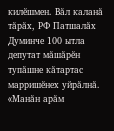килӗшмен. Вӑл каланӑ тӑрӑх, РФ Патшалӑх Думинче 100 ытла депутат мӑшӑрӗн тупӑшне кӑтартас марришӗнех уйрӑлнӑ. «Манӑн арӑм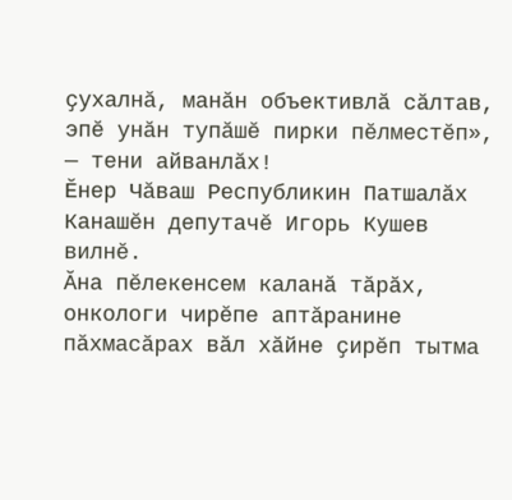ҫухалнӑ, манӑн объективлӑ сӑлтав, эпӗ унӑн тупӑшӗ пирки пӗлместӗп», — тени айванлӑх!
Ӗнер Чӑваш Республикин Патшалӑх Канашӗн депутачӗ Игорь Кушев вилнӗ.
Ӑна пӗлекенсем каланӑ тӑрӑх, онкологи чирӗпе аптӑранине пӑхмасӑрах вӑл хӑйне ҫирӗп тытма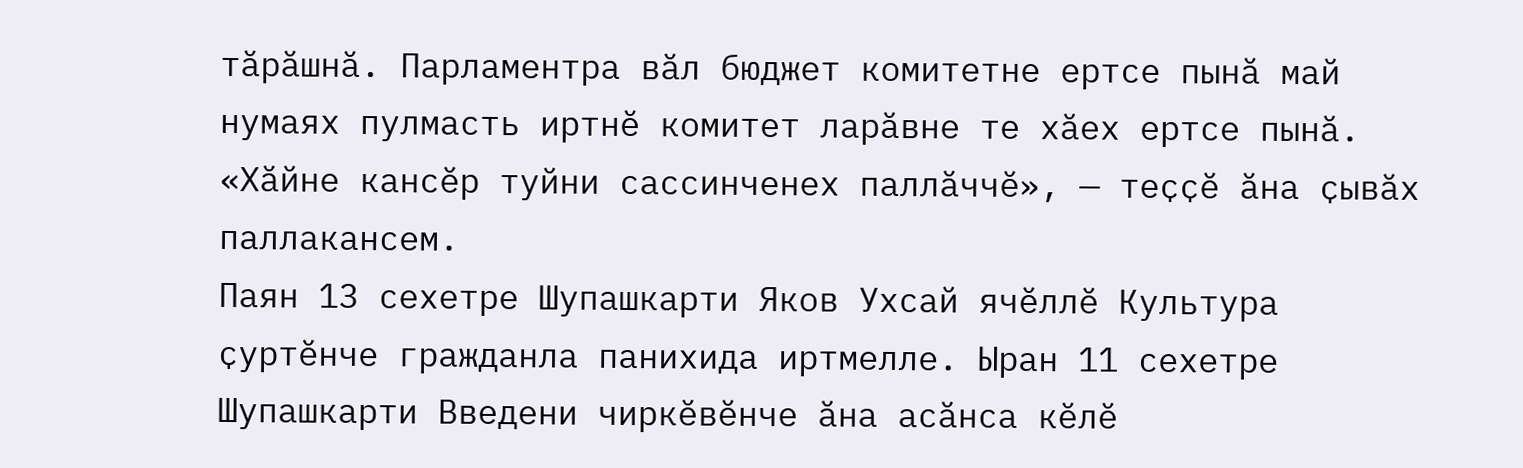тӑрӑшнӑ. Парламентра вӑл бюджет комитетне ертсе пынӑ май нумаях пулмасть иртнӗ комитет ларӑвне те хӑех ертсе пынӑ. «Хӑйне кансӗр туйни сассинченех паллӑччӗ», — теҫҫӗ ӑна ҫывӑх паллакансем.
Паян 13 сехетре Шупашкарти Яков Ухсай ячӗллӗ Культура ҫуртӗнче гражданла панихида иртмелле. Ыран 11 сехетре Шупашкарти Введени чиркӗвӗнче ӑна асӑнса кӗлӗ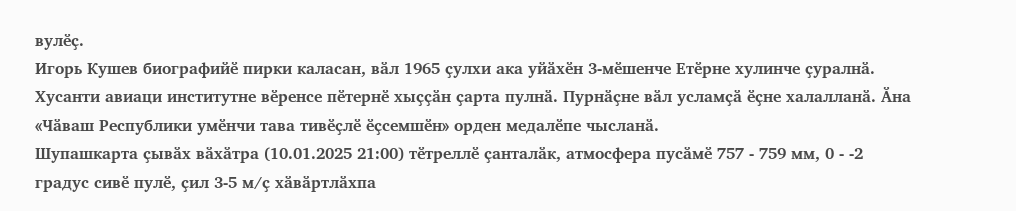вулӗҫ.
Игорь Кушев биографийӗ пирки каласан, вӑл 1965 ҫулхи ака уйӑхӗн 3-мӗшенче Етӗрне хулинче ҫуралнӑ. Хусанти авиаци институтне вӗренсе пӗтернӗ хыҫҫӑн ҫарта пулнӑ. Пурнӑҫне вӑл усламҫӑ ӗҫне халалланӑ. Ӑна «Чӑваш Республики умӗнчи тава тивӗҫлӗ ӗҫсемшӗн» орден медалӗпе чысланӑ.
Шупашкарта ҫывӑх вӑхӑтра (10.01.2025 21:00) тӗтреллӗ ҫанталӑк, атмосфера пусӑмӗ 757 - 759 мм, 0 - -2 градус сивӗ пулӗ, ҫил 3-5 м/ҫ хӑвӑртлӑхпа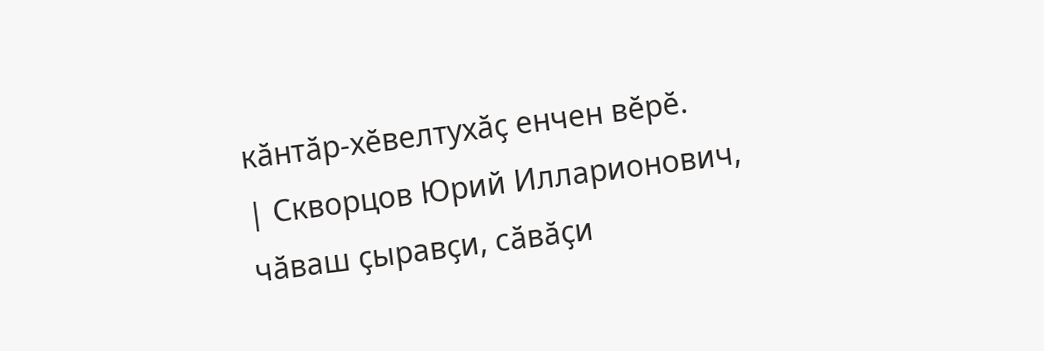кӑнтӑр-хӗвелтухӑҫ енчен вӗрӗ.
| Скворцов Юрий Илларионович, чӑваш ҫыравҫи, сӑвӑҫи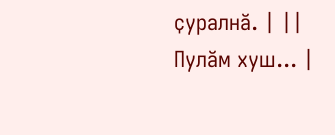ҫуралнӑ. | ||
Пулӑм хуш... |